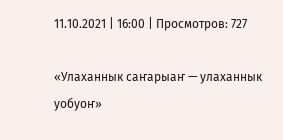11.10.2021 | 16:00 | Просмотров: 727

«Улаханнык саҥарыаҥ — улаханнык уобуоҥ»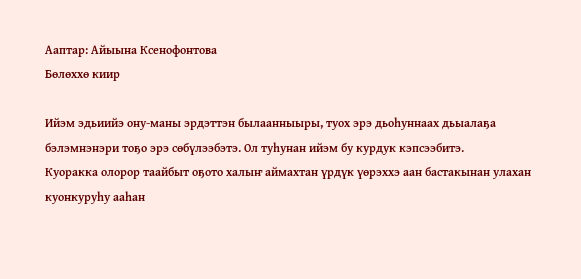Ааптар: Айыына Ксенофонтова
Бөлөххө киир

Ийэм эдьиийэ ону-маны эрдэттэн былаанныыры, туох эрэ дьоһуннаах дьыалаҕа бэлэмнэнэри тоҕо эрэ сөбүлээбэтэ. Ол туһунан ийэм бу курдук кэпсээбитэ.
Куоракка олорор таайбыт оҕото халыҥ аймахтан үрдүк үөрэххэ аан бастакынан улахан куонкуруһу ааһан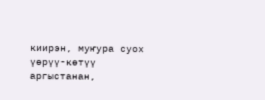киирэн, муҥура суох үөрүү-көтүү аргыстанан,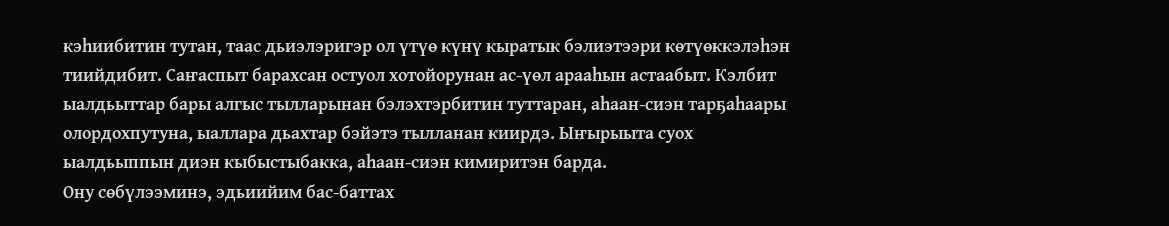кэһиибитин тутан, таас дьиэлэригэр ол үтүө күнү кыратык бэлиэтээри көтүөккэлэһэн тиийдибит. Саҥаспыт барахсан остуол хотойорунан ас-үөл арааһын астаабыт. Кэлбит ыалдьыттар бары алгыс тылларынан бэлэхтэрбитин туттаран, аһаан-сиэн тарҕаһаары олордохпутуна, ыаллара дьахтар бэйэтэ тылланан киирдэ. Ыҥырыыта суох ыалдьыппын диэн кыбыстыбакка, аһаан-сиэн кимиритэн барда.
Ону сөбүлээминэ, эдьиийим бас-баттах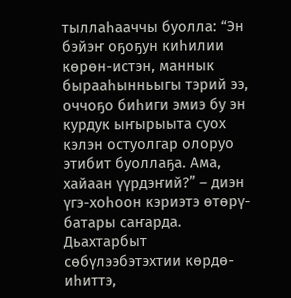тыллаһааччы буолла: “Эн бэйэҥ оҕоҕун киһилии көрөн-истэн, маннык бырааһынньыгы тэрий ээ, оччоҕо биһиги эмиэ бу эн курдук ыҥырыыта суох кэлэн остуолгар олоруо этибит буоллаҕа. Ама, хайаан үүрдэҥий?” – диэн үгэ-хоһоон кэриэтэ өтөрү-батары саҥарда. Дьахтарбыт сөбүлээбэтэхтии көрдө-иһиттэ,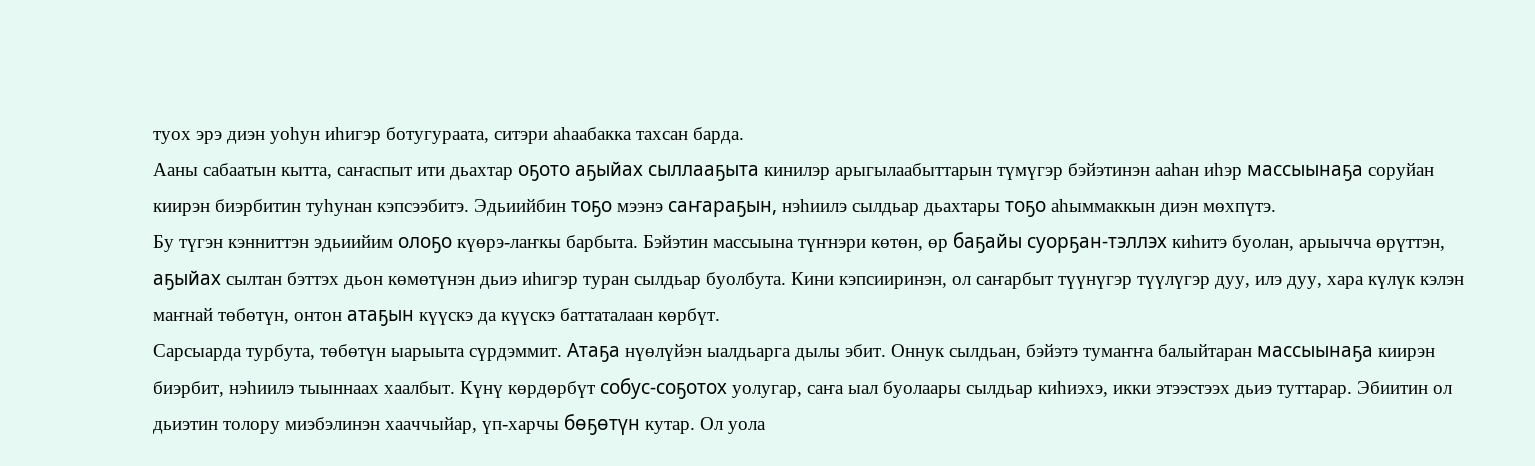туох эрэ диэн уоһун иһигэр ботугураата, ситэри аһаабакка тахсан барда.
Ааны сабаатын кытта, саҥаспыт ити дьахтар оҕото аҕыйах сыллааҕыта кинилэр арыгылаабыттарын түмүгэр бэйэтинэн ааһан иһэр массыынаҕа соруйан киирэн биэрбитин туһунан кэпсээбитэ. Эдьиийбин тоҕо мээнэ саҥараҕын, нэһиилэ сылдьар дьахтары тоҕо аһыммаккын диэн мөхпүтэ.
Бу түгэн кэнниттэн эдьиийим олоҕо күөрэ-лаҥкы барбыта. Бэйэтин массыына түҥнэри көтөн, өр баҕайы суорҕан-тэллэх киһитэ буолан, арыычча өрүттэн, аҕыйах сылтан бэттэх дьон көмөтүнэн дьиэ иһигэр туран сылдьар буолбута. Кини кэпсииринэн, ол саҥарбыт түүнүгэр түүлүгэр дуу, илэ дуу, хара күлүк кэлэн маҥнай төбөтүн, онтон атаҕын күүскэ да күүскэ баттаталаан көрбүт.
Сарсыарда турбута, төбөтүн ыарыыта сүрдэммит. Атаҕа нүөлүйэн ыалдьарга дылы эбит. Оннук сылдьан, бэйэтэ тумаҥҥа балыйтаран массыынаҕа киирэн биэрбит, нэһиилэ тыыннаах хаалбыт. Күнү көрдөрбүт собус-соҕотох уолугар, саҥа ыал буолаары сылдьар киһиэхэ, икки этээстээх дьиэ туттарар. Эбиитин ол дьиэтин толору миэбэлинэн хааччыйар, үп-харчы бөҕөтүн кутар. Ол уола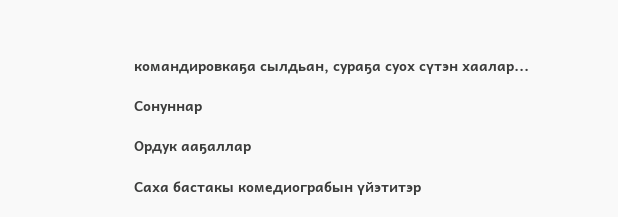командировкаҕа сылдьан, сураҕа суох сүтэн хаалар...

Сонуннар

Ордук ааҕаллар

Саха бастакы комедиограбын үйэтитэр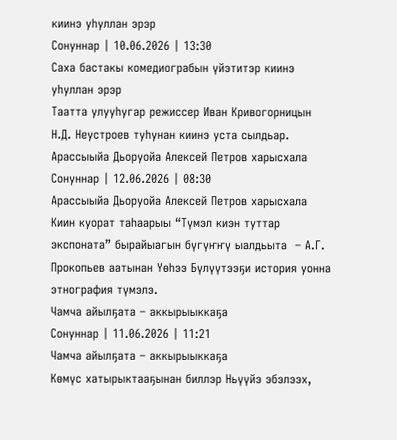киинэ уһуллан эрэр
Сонуннар | 10.06.2026 | 13:30
Саха бастакы комедиограбын үйэтитэр киинэ уһуллан эрэр
Таатта улууһугар режиссер Иван Кривогорницын Н.Д. Неустроев туһунан киинэ уста сылдьар.
Арассыыйа Дьоруойа Алексей Петров харысхала
Сонуннар | 12.06.2026 | 08:30
Арассыыйа Дьоруойа Алексей Петров харысхала
Киин куорат таһаарыы “Түмэл киэн туттар экспоната” бырайыагын бүгүҥҥү ыалдьыта  – А.Г. Прокопьев аатынан Үөһээ Бүлүүтээҕи история уонна этнография түмэлэ.
Чамча айылҕата – аккырыыккаҕа
Сонуннар | 11.06.2026 | 11:21
Чамча айылҕата – аккырыыккаҕа
Көмүс хатырыктааҕынан биллэр Ньүүйэ эбэлээх,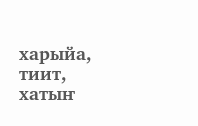харыйа, тиит, хатыҥ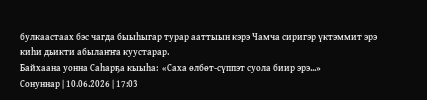булкаастаах бэс чагда быыһыгар турар ааттыын кэрэ Чамча сиригэр үктэммит эрэ киһи дьикти абылаҥҥа куустарар.
Байхаана уонна Саһарҕа кыыһа:  «Саха өлбөт-сүппэт суола биир эрэ...»
Сонуннар | 10.06.2026 | 17:03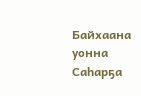Байхаана уонна Саһарҕа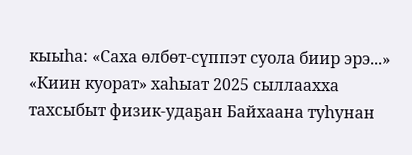кыыһа: «Саха өлбөт-сүппэт суола биир эрэ...»
«Киин куорат» хаһыат 2025 сыллаахха тахсыбыт физик-удаҕан Байхаана туһунан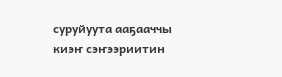суруйуута ааҕааччы киэҥ сэҥээриитин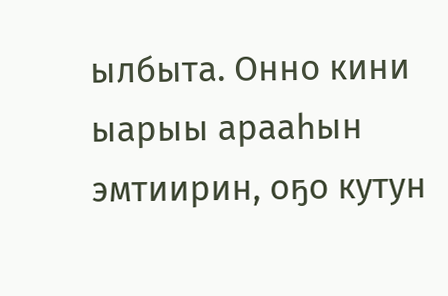ылбыта. Онно кини ыарыы арааһын эмтиирин, оҕо кутун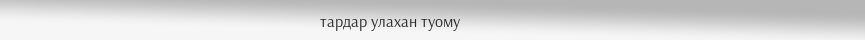тардар улахан туому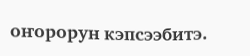оҥорорун кэпсээбитэ.